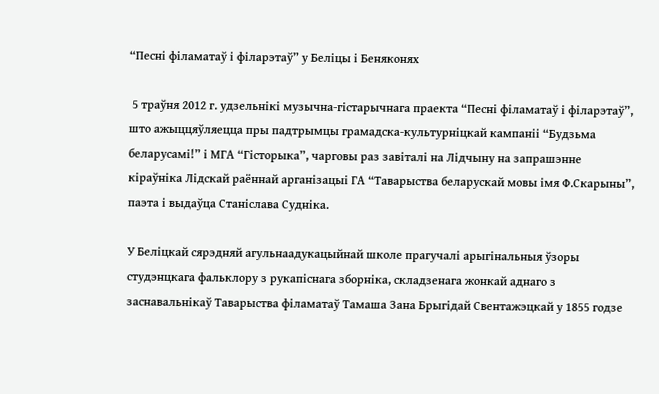“Песні філаматаў і філарэтаў” у Беліцы і Беняконях

 5 траўня 2012 г. удзельнікі музычна-гістарычнага праекта “Песні філаматаў і філарэтаў”, што ажыццяўляецца пры падтрымцы грамадска-культурніцкай кампаніі “Будзьма беларусамі!” і МГА “Гісторыка”, чарговы раз завіталі на Лідчыну на запрашэнне кіраўніка Лідскай раённай арганізацыі ГА “Таварыства беларускай мовы імя Ф.Скарыны”, паэта і выдаўца Станіслава Судніка.

У Беліцкай сярэдняй агульнаадукацыйнай школе прагучалі арыгінальныя ўзоры студэнцкага фальклору з рукапіснага зборніка, складзенага жонкай аднаго з заснавальнікаў Таварыства філаматаў Тамаша Зана Брыгідай Свентажэцкай у 1855 годзе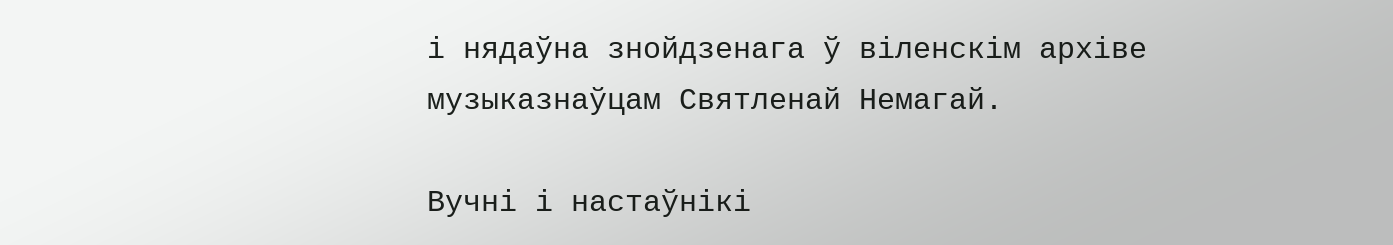і нядаўна знойдзенага ў віленскім архіве музыказнаўцам Святленай Немагай.

Вучні і настаўнікі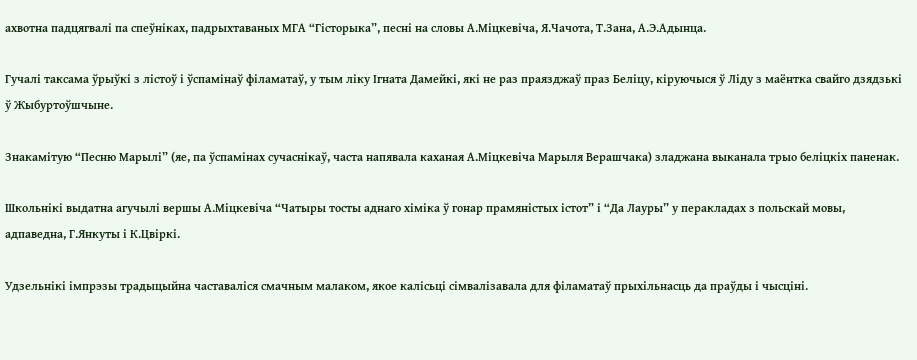ахвотна падцягвалі па спеўніках, падрыхтаваных МГА “Гісторыка”, песні на словы А.Міцкевіча, Я.Чачота, Т.Зана, А.Э.Адынца.

Гучалі таксама ўрыўкі з лістоў і ўспамінаў філаматаў, у тым ліку Ігната Дамейкі, які не раз праязджаў праз Беліцу, кіруючыся ў Ліду з маёнтка свайго дзядзькі ў Жыбуртоўшчыне.

Знакамітую “Песню Марылі” (яе, па ўспамінах сучаснікаў, часта напявала каханая А.Міцкевіча Марыля Верашчака) зладжана выканала трыо беліцкіх паненак.

Школьнікі выдатна агучылі вершы А.Міцкевіча “Чатыры тосты аднаго хіміка ў гонар прамяністых істот” і “Да Лауры” у перакладах з польскай мовы, адпаведна, Г.Янкуты і К.Цвіркі.

Удзельнікі імпрэзы традыцыйна частаваліся смачным малаком, якое калісьці сімвалізавала для філаматаў прыхільнасць да праўды і чысціні.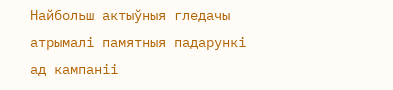Найбольш актыўныя гледачы атрымалі памятныя падарункі ад кампаніі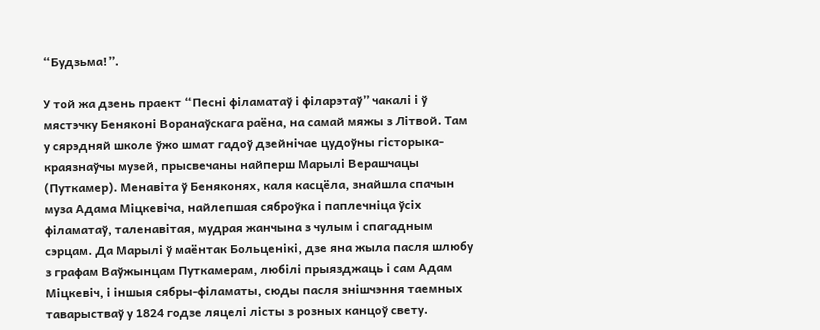“Будзьма!”.

У той жа дзень праект “Песні філаматаў і філарэтаў” чакалі і ў мястэчку Беняконі Воранаўскага раёна, на самай мяжы з Літвой. Там у сярэдняй школе ўжо шмат гадоў дзейнічае цудоўны гісторыка-краязнаўчы музей, прысвечаны найперш Марылі Верашчацы (Путкамер). Менавіта ў Беняконях, каля касцёла, знайшла спачын муза Адама Міцкевіча, найлепшая сяброўка і паплечніца ўсіх філаматаў, таленавітая, мудрая жанчына з чулым і спагадным сэрцам. Да Марылі ў маёнтак Больценікі, дзе яна жыла пасля шлюбу з графам Ваўжынцам Путкамерам, любілі прыязджаць і сам Адам Міцкевіч, і іншыя сябры-філаматы, сюды пасля знішчэння таемных таварыстваў у 1824 годзе ляцелі лісты з розных канцоў свету.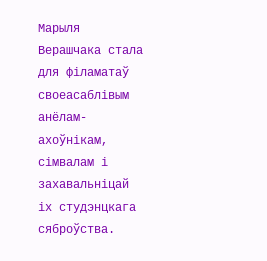Марыля Верашчака стала для філаматаў своеасаблівым анёлам-ахоўнікам, сімвалам і захавальніцай іх студэнцкага сяброўства.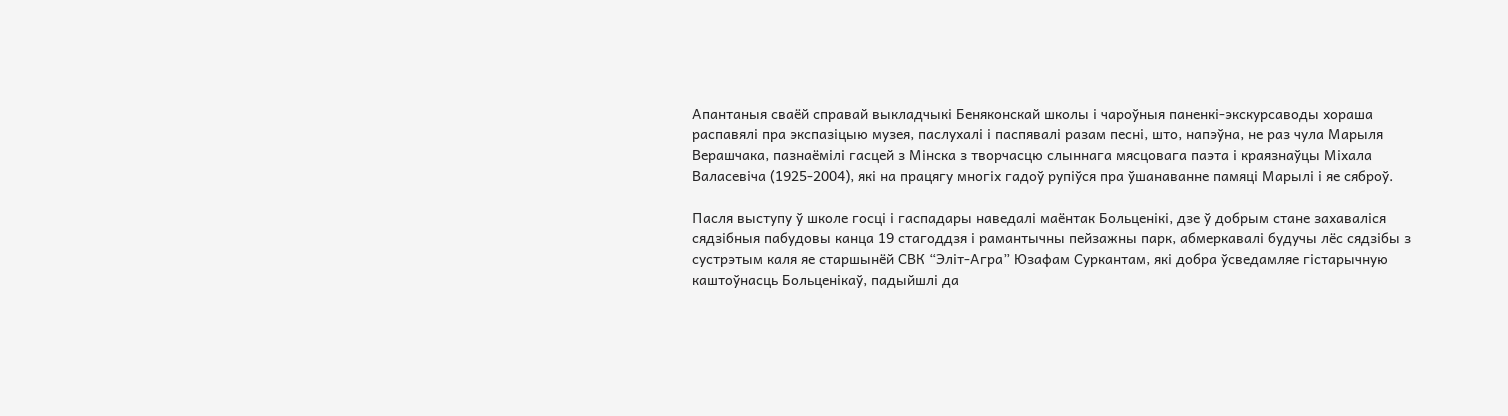Апантаныя сваёй справай выкладчыкі Беняконскай школы і чароўныя паненкі-экскурсаводы хораша распавялі пра экспазіцыю музея, паслухалі і паспявалі разам песні, што, напэўна, не раз чула Марыля Верашчака, пазнаёмілі гасцей з Мінска з творчасцю слыннага мясцовага паэта і краязнаўцы Міхала Валасевіча (1925-2004), які на працягу многіх гадоў рупіўся пра ўшанаванне памяці Марылі і яе сяброў.

Пасля выступу ў школе госці і гаспадары наведалі маёнтак Больценікі, дзе ў добрым стане захаваліся сядзібныя пабудовы канца 19 стагоддзя і рамантычны пейзажны парк, абмеркавалі будучы лёс сядзібы з сустрэтым каля яе старшынёй СВК “Эліт-Агра” Юзафам Суркантам, які добра ўсведамляе гістарычную каштоўнасць Больценікаў, падыйшлі да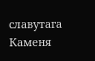славутага Каменя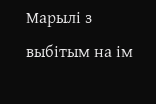Марылі з выбітым на ім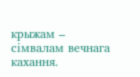крыжам – сімвалам вечнага кахання.